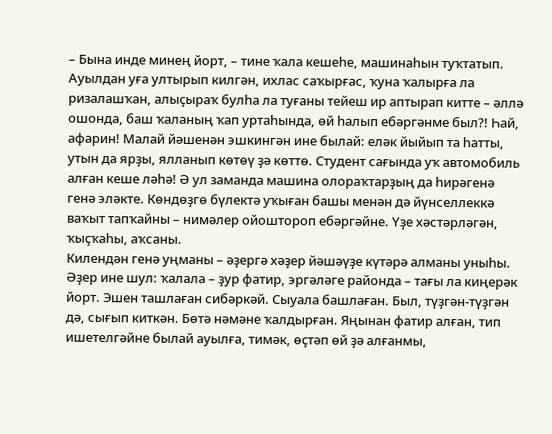– Бына инде минең йорт, – тине ҡала кешеһе, машинаһын туҡтатып.
Ауылдан уға ултырып килгән, ихлас саҡырғас, ҡуна ҡалырға ла ризалашҡан, алыҫыраҡ булһа ла туғаны тейеш ир аптырап китте – әллә ошонда, баш ҡаланың ҡап уртаһында, өй һалып ебәргәнме был?! Һай, афарин! Малай йәшенән эшкингән ине былай: еләк йыйып та һатты, утын да ярҙы, ялланып көтөү ҙә көттө. Студент сағында уҡ автомобиль алған кеше ләһә! Ә ул заманда машина олораҡтарҙың да һирәгенә генә эләкте. Көндөҙгө бүлектә уҡыған башы менән дә йүнселлеккә ваҡыт тапҡайны – нимәлер ойоштороп ебәргәйне. Үҙе хәстәрләгән, ҡыҫҡаһы, аҡсаны.
Килендән генә уңманы – әҙергә хәҙер йәшәүҙе күтәрә алманы уныһы. Әҙер ине шул: ҡалала – ҙур фатир, эргәләге районда – тағы ла киңерәк йорт. Эшен ташлаған сибәркәй. Сыуала башлаған. Был, түҙгән-түҙгән дә, сығып киткән. Бөтә нәмәне ҡалдырған. Яңынан фатир алған, тип ишетелгәйне былай ауылға, тимәк, өҫтәп өй ҙә алғанмы,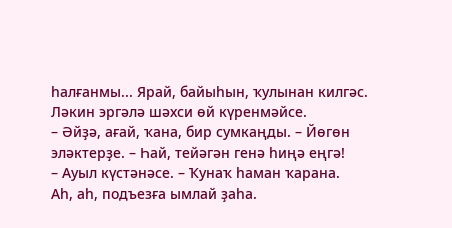һалғанмы... Ярай, байыһын, ҡулынан килгәс.
Ләкин эргәлә шәхси өй күренмәйсе.
– Әйҙә, ағай, ҡана, бир сумкаңды. – Йөгөн эләктерҙе. – Һай, тейәгән генә һиңә еңгә!
– Ауыл күстәнәсе. – Ҡунаҡ һаман ҡарана.
Аһ, аһ, подъезға ымлай ҙаһа.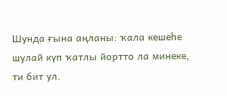Шунда ғына аңланы: ҡала кешеһе шулай күп ҡатлы йортто ла минеке, ти бит ул.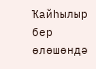Ҡайһылыр бер өлөшөндә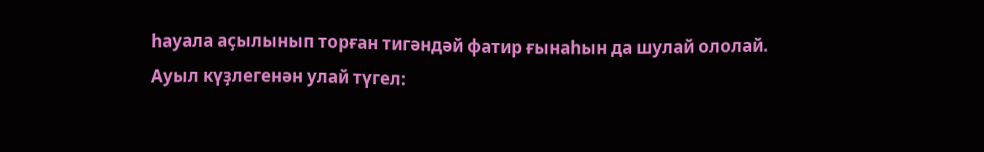һауала аҫылынып торған тигәндәй фатир ғынаһын да шулай ололай.
Ауыл күҙлегенән улай түгел: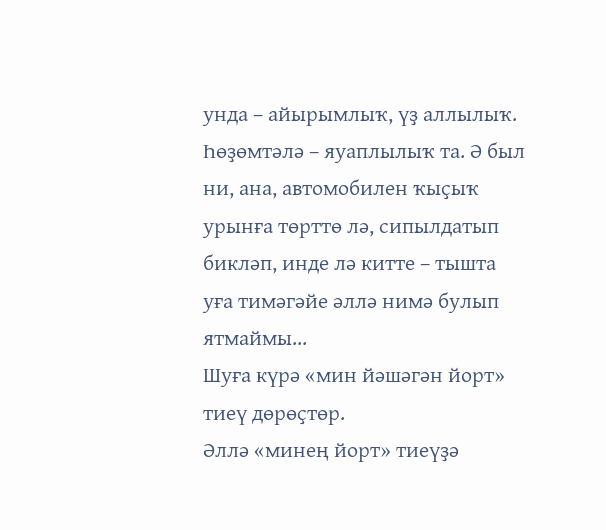унда – айырымлыҡ, үҙ аллылыҡ. Һөҙөмтәлә – яуаплылыҡ та. Ә был ни, ана, автомобилен ҡыҫыҡ урынға төрттө лә, сипылдатып бикләп, инде лә китте – тышта уға тимәгәйе әллә нимә булып ятмаймы...
Шуға күрә «мин йәшәгән йорт» тиеү дөрөҫтөр.
Әллә «минең йорт» тиеүҙә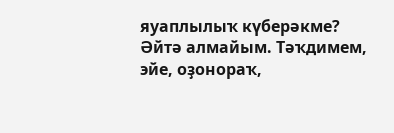яуаплылыҡ күберәкме? Әйтә алмайым. Тәҡдимем, эйе, оҙонораҡ,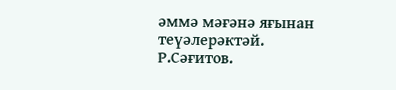әммә мәғәнә яғынан теүәлерәктәй.
Р.Сәғитов.